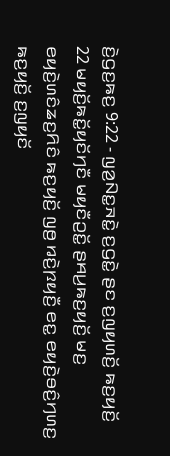ꤢꤧ꤬ꤞꤢ꤬ꤒꤢ꤬ 9:22 - ꤜꤤ꤬ꤡꤢ꤭ꤏꤢꤧ꤭ ꤢ꤬ꤞꤢꤧ꤭ ꤔꤢ ꤢ꤬ꤜꤟꤛꤢꤩ꤬ ꤒꤢ꤬ꤟꤢꤩ꤬
22 ꤗꤟꤢꤩ꤬ꤒꤢꤩ꤭ꤟꤢꤩꤚꤢꤪ ꤗꤟꤢꤪꤑꤢꤩ꤭ ꤔꤌꤣ꤬ꤒꤢ꤬ꤟꤢꤩ꤬ ꤗꤢ꤬ ꤕꤟꤢꤧ꤬ꤛꤢꤨꤘꤢ꤬ꤖꤢꤨ ꤒꤢ꤬ꤟꤢꤩ꤬ ꤜꤥ꤬ ꤙꤢꤧ꤬ꤐꤟꤢꤪ꤬ ꤕꤢ꤭ ꤕꤟꤢꤧ꤬ꤋꤢꤨ꤬ꤚꤛꤢ꤬ ꤒꤢ꤬ꤟꤢꤩ꤬ ꤢ꤬ꤜꤟꤢꤩ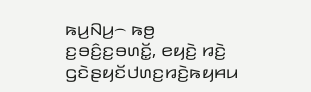ꤒꤣ꤬ꤡꤣ꤬꤮ ꤒꤥ꤬ ꤢ꤬ꤋꤢꤨ꤬ꤢ꤬ꤋꤛꤢꤩ꤭, ꤕꤟꤢꤧ꤬ ꤙꤢꤧ꤬ ꤞꤢꤧꤔꤟꤢꤩꤓꤛꤢ꤬ꤙꤢꤧ꤬ꤒꤟꤌꤣ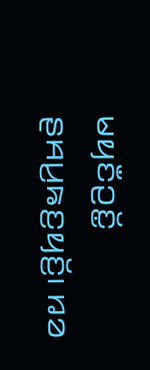ꤗꤟꤢꤪꤑꤢꤩ꤭ ꤔꤌꤣ꤬ꤒꤢ꤬ꤟꤢꤩ꤬꤯ ꤙꤤ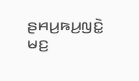ꤔꤌꤣ꤬ꤒꤣ꤬ꤜꤢꤧ꤭ ꤗꤢ꤬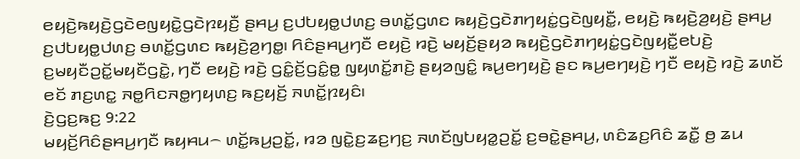ꤕꤟꤢꤧ꤬ꤒꤟꤢꤧ꤬ꤞꤢꤧꤕꤜꤟꤢꤧ꤭ꤞꤢꤧꤐꤟꤢꤪ꤬ ꤔꤌꤣ꤬ ꤢ꤬ꤓꤝꤟꤥ꤭ꤓꤛꤢ꤬ ꤋꤛꤢꤩ꤭ꤞꤛꤢ ꤒꤟꤢꤧ꤬ꤞꤢꤧꤊꤚꤟꤢꤦ꤭ꤞꤢꤧꤜꤟꤢꤪ꤭, ꤕꤟꤢꤧ꤬ ꤒꤟꤢꤧ꤬ꤤ꤬ꤟꤢꤧ꤬ ꤔꤌꤣ꤬ ꤢ꤬ꤓꤝꤟꤥ꤭ꤓꤛꤢ꤬ ꤋꤛꤢꤩ꤭ꤞꤛꤢ ꤒꤟꤢꤧ꤬ꤤ꤬ꤚꤥ꤭꤯ ꤖꤢꤨꤔꤌꤣ꤬ꤚꤢꤪ ꤕꤟꤢꤧ꤬ ꤙꤢꤧ꤬ ꤗꤟꤢꤩ꤬ꤔꤟꤤ ꤒꤟꤢꤧ꤬ꤞꤢꤧꤊꤚꤟꤢꤦ꤭ꤞꤢꤧꤜꤟꤢꤪ꤭ꤕꤝꤢꤧ꤬ ꤢ꤬ꤗꤟꤢꤪꤑꤢꤩ꤭ꤗꤟꤢꤪꤞꤢꤧ꤭, ꤚꤢꤪ ꤕꤟꤢꤧ꤬ ꤙꤢꤧ꤬ ꤞꤢꤨ꤭ꤢꤩ꤬ꤞꤢꤨ꤭ꤥ꤭ ꤜꤟꤛꤢꤩ꤭ꤊꤢꤧ꤬ ꤔꤟꤤꤜꤢꤨ꤭ ꤒꤣ꤬ꤕꤚꤟꤢꤧ꤬ ꤔꤢ ꤒꤣ꤬ꤕꤚꤟꤢꤧ꤬ ꤚꤢꤪ ꤕꤟꤢꤧ꤬ ꤙꤢꤧ꤬ ꤘꤛꤢꤩ ꤕꤢꤩ ꤊꤢ꤬ꤛꤢ꤭ ꤏꤥ꤭ꤖꤢꤏꤥ꤭ꤚꤟꤛꤢ꤬ ꤒꤢ꤬ꤟꤢꤩ꤬ ꤏꤛꤢꤩ꤭ꤐꤟꤢꤨ꤯
ꤢꤧ꤬ꤞꤢ꤬ꤒꤢ꤬ 9:22
ꤗꤟꤢꤩ꤬ꤖꤢꤨꤔꤌꤣ꤬ꤚꤢꤪ ꤒꤟꤌꤣ꤮ ꤛꤢꤩ꤭ꤒꤣ꤬ꤑꤢꤩ꤭, ꤙꤤ ꤜꤢꤧ꤭ꤢ꤬ꤘꤢ꤬ꤚꤢ꤬ ꤏꤛꤢꤩꤜꤝꤟꤤ꤭ꤑꤢꤩ꤭ ꤢ꤬ꤋꤢꤧ꤭ꤔꤌꤣ꤬, ꤛꤢꤨꤘꤢ꤬ꤖꤢꤨ ꤘꤢꤪ꤭ ꤥ꤬ ꤘꤣ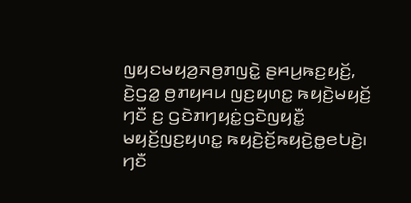ꤜꤟꤢꤗꤟꤤ꤬ꤏꤥ꤬ꤊꤜꤢꤧ꤭ ꤔꤌꤣ꤬ꤒꤢ꤬ꤟꤢꤩ꤬, ꤢꤧ꤬ꤞꤤ꤭ ꤥ꤬ꤊꤟꤌꤣ ꤜꤢ꤬ꤟꤛꤢ꤭ ꤒꤟꤢꤧ꤬ꤗꤟꤢꤩ꤬ ꤚꤢꤪ ꤢ꤬ ꤞꤢꤧꤊꤚꤟꤢꤦ꤭ꤞꤢꤧꤜꤟꤢꤪ꤭ ꤗꤟꤢꤩ꤬ꤜꤢ꤬ꤟꤛꤢ꤭ ꤒꤟꤢꤧ꤬ꤢꤩ꤬ꤒꤟꤢꤧ꤬ꤥ꤭ꤕꤝꤢꤧ꤬꤯ ꤚꤢꤪ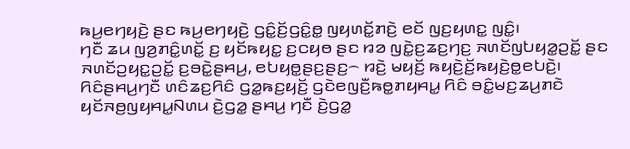ꤒꤣ꤬ꤕꤚꤟꤢꤧ꤬ ꤔꤢ ꤒꤣ꤬ꤕꤚꤟꤢꤧ꤬ ꤞꤢꤨ꤭ꤢꤩ꤬ꤞꤢꤨ꤭ꤥ꤭ ꤜꤟꤛꤢꤩ꤭ꤊꤢꤧ꤬ ꤕꤢꤩ ꤜꤢ꤬ꤟꤛꤢ꤭ ꤜꤢꤨ꤭꤯
ꤚꤢꤪ ꤘꤣ ꤜꤤ꤬ꤊꤢꤨ꤭ꤛꤢꤩ꤭ ꤢ꤬ ꤟꤢꤩꤒꤟꤢ꤭ ꤢ꤬ꤍꤟꤥ ꤔꤢ ꤙꤤ ꤜꤢꤧ꤭ꤢ꤬ꤘꤢ꤬ꤚꤢ꤬ ꤏꤛꤢꤩꤜꤝꤟꤤ꤭ꤑꤢꤩ꤭ ꤔꤢ ꤏꤛꤢꤩꤑꤟꤢ꤭ꤑꤢꤩ꤭ ꤢ꤬ꤋꤢꤧ꤭ꤔꤌꤣ꤬, ꤕꤝꤟꤥ꤭ꤔꤢ꤬ꤔꤢ꤬꤮ ꤙꤢꤧ꤬ ꤗꤟꤢꤩ꤬ ꤒꤟꤢꤧ꤬ꤢꤩ꤬ꤒꤟꤢꤧ꤬ꤥ꤭ꤕꤝꤢꤧ꤬꤯
ꤖꤢꤨꤔꤌꤣ꤬ꤚꤢꤪ ꤛꤢꤨꤘꤢ꤬ꤖꤢꤨ ꤞꤤ꤭ꤒꤢ꤬ꤟꤢꤩ꤬ ꤞꤢꤧꤕꤜꤢꤪ꤬ꤒꤥ꤭ꤊꤟꤌꤣ꤭ ꤖꤢꤨ ꤋꤢꤨ꤭ꤗꤢ꤬ꤘꤣ꤬ꤊꤢꤧ ꤟꤢꤩꤏꤥ꤬ꤜꤟꤌꤣ꤭ꤡꤛꤣ ꤢꤧ꤬ꤞꤤ꤭ ꤔꤌꤣ꤬ ꤚꤢꤪ ꤢꤧ꤬ꤞꤤ꤭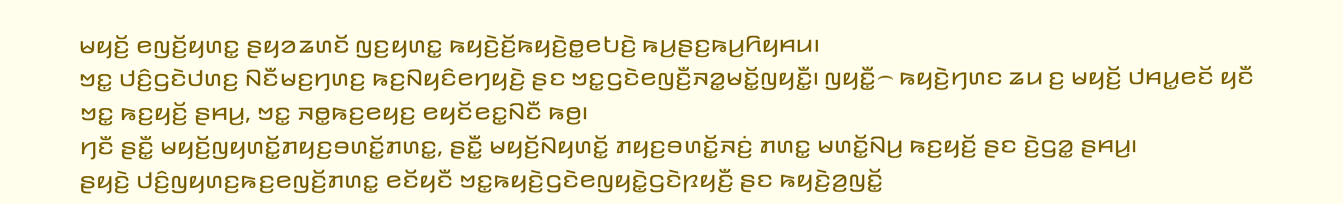ꤗꤟꤢꤩ꤬ ꤕꤜꤢꤩ꤬ꤟꤛꤢ꤭ ꤔꤟꤤꤘꤛꤢꤩ ꤜꤢ꤬ꤟꤛꤢ꤭ ꤒꤟꤢꤧ꤬ꤢꤩ꤬ꤒꤟꤢꤧ꤬ꤥ꤭ꤕꤝꤢꤧ꤬ ꤒꤣ꤬ꤔꤢ꤬ꤒꤣ꤬ꤖꤟꤌꤣ꤯
ꤠꤢ꤭ ꤓꤢꤨ꤬ꤞꤢꤧꤓꤛꤢ꤬ ꤡꤢꤪꤗꤢ꤬ꤚꤛꤢ꤬ ꤒꤢ꤬ꤡꤟꤢꤨꤕꤚꤟꤢꤧ꤬ ꤔꤢ ꤠꤢ꤭ꤞꤢꤧꤕꤜꤢꤪ꤬ꤏꤤ꤭ꤗꤢꤩ꤭ꤜꤟꤢꤪ꤭꤯ ꤜꤟꤢꤪ꤭꤮ ꤒꤟꤢꤧ꤬ꤚꤛꤢ ꤘꤣ ꤢ꤬ ꤗꤟꤢꤩ꤬ ꤓꤌꤣ꤭ꤕꤢꤩ ꤟꤢꤪ ꤠꤢ꤭ ꤒꤢ꤬ꤟꤢꤩ꤬ ꤔꤌꤣ꤬, ꤠꤢ꤭ ꤏꤥ꤭ꤒꤢ꤬ꤕꤟꤢ꤬ ꤕꤟꤢꤩꤕꤢ꤭ꤡꤢꤪ ꤒꤥ꤬꤯
ꤚꤢꤪ ꤔꤢꤪ꤭ ꤗꤟꤢꤩ꤬ꤜꤟꤛꤢꤩ꤭ꤊꤟꤢ꤬ꤋꤛꤢꤩ꤭ꤊꤛꤢ꤭, ꤔꤢꤪ꤭ ꤗꤟꤢꤩ꤬ꤡꤟꤛꤢꤩ꤭ ꤊꤟꤢ꤬ꤋꤛꤢꤩ꤭ꤏꤢꤦ꤬ ꤊꤛꤢ꤭ ꤗꤛꤢꤩ꤭ꤡꤣ꤬ ꤒꤢ꤬ꤟꤢꤩ꤬ ꤔꤢ ꤢꤧ꤬ꤞꤤ꤭ ꤔꤌꤣ꤬꤯
ꤔꤟꤢꤧ꤬ ꤓꤢꤨ꤬ꤜꤟꤛꤢ꤬ꤒꤢ꤬ꤕꤜꤢꤩ꤬ꤊꤛꤢ꤭ ꤕꤢꤩꤟꤢꤪ ꤠꤢ꤭ꤒꤟꤢꤧ꤬ꤞꤢꤧꤕꤜꤟꤢꤧ꤭ꤞꤢꤧꤐꤟꤢꤪ꤬ ꤔꤢ ꤒꤟꤢꤧ꤬ꤤ꤬ꤜꤢꤩ꤭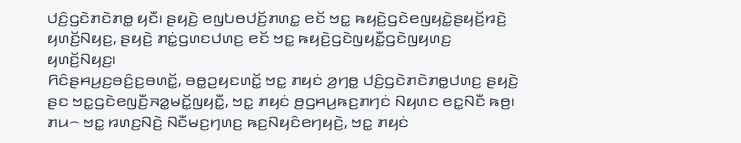ꤓꤢꤨ꤬ꤞꤢꤧꤊꤢꤧꤊꤥ꤭ ꤟꤢꤪ꤯ ꤔꤟꤢꤧ꤬ ꤕꤜꤝꤥꤓꤢꤩ꤬ꤊꤛꤢ꤭ ꤕꤢꤩ ꤠꤢ꤭ ꤒꤟꤢꤧ꤬ꤞꤢꤧꤕꤜꤟꤢꤧ꤭ꤔꤟꤢꤩ꤬ꤙꤢꤧ꤬ ꤟꤛꤢꤩ꤬ꤡꤟꤢ꤬, ꤔꤟꤢꤧ꤬ ꤊꤢꤦ꤭ꤞꤛꤢꤓꤛꤢ꤬ ꤕꤢꤩ ꤠꤢ꤭ ꤒꤟꤢꤧ꤬ꤞꤢꤧꤜꤟꤢꤪ꤭ꤞꤢꤧꤜꤟꤛꤢ꤬ ꤟꤛꤢꤩ꤬ꤡꤟꤢ꤬꤯
ꤖꤢꤨꤔꤌꤣ꤬ꤢ꤬ꤋꤢꤨ꤬ꤢ꤬ꤋꤛꤢꤩ꤭, ꤋꤥ꤭ꤑꤟꤢꤛꤢꤩ꤭ ꤠꤢ꤭ ꤊꤟꤢꤦ ꤤ꤬ꤚꤥ꤭ ꤓꤢꤨ꤬ꤞꤢꤧꤊꤢꤧꤊꤥ꤭ꤓꤛꤢ꤬ ꤔꤟꤢꤧ꤬ ꤔꤢ ꤠꤢ꤭ꤞꤢꤧꤕꤜꤢꤪ꤬ꤏꤤ꤭ꤗꤢꤩ꤭ꤜꤟꤢꤪ꤭, ꤠꤢ꤭ ꤊꤟꤢꤦ ꤥ꤬ꤞꤌꤣ꤬ꤒꤢ꤬ꤊꤚꤢꤦ ꤡꤟꤛꤢ ꤕꤢ꤭ꤡꤢꤪ ꤒꤥ꤬꤯ ꤊꤣ꤮ ꤠꤢ꤭ ꤙꤛꤢ꤬ꤡꤢꤧ꤬ ꤡꤢꤪꤗꤢ꤬ꤚꤛꤢ꤬ ꤒꤢ꤬ꤡꤟꤢꤨꤕꤚꤟꤢꤧ꤬, ꤠꤢ꤭ ꤊꤟꤢꤦ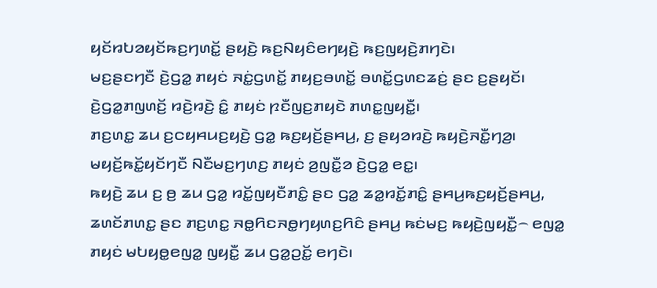ꤟꤢꤩꤙꤝꤤꤟꤢꤩꤒꤢ꤬ꤚꤛꤢꤩ꤭ ꤔꤟꤢꤧ꤬ ꤒꤢ꤬ꤡꤟꤢꤨꤕꤚꤟꤢꤧ꤬ ꤒꤢ꤬ꤜꤟꤢꤧ꤬ꤊꤚꤢꤧ꤯
ꤗꤢ꤬ꤔꤢꤚꤢꤪ ꤢꤧ꤬ꤞꤤ꤭ ꤊꤟꤢꤦ ꤏꤢꤦ꤭ꤞꤛꤢꤩ꤭ ꤊꤟꤢ꤬ꤋꤛꤢꤩ꤭ ꤋꤛꤢꤩ꤭ꤞꤛꤢꤘꤢꤦ꤬ ꤔꤢ ꤢ꤬ꤔꤟꤢꤩ꤯ ꤢꤧ꤬ꤞꤤ꤭ꤊꤜꤛꤢꤩ꤬ ꤙꤢꤧ꤬ꤙꤢꤧ꤬ ꤢꤨ꤭ ꤊꤟꤢꤦ ꤐꤢꤪꤜꤢ꤬ꤊꤟꤢꤧ ꤊꤛꤢ꤭ꤜꤟꤢꤪ꤭꤯
ꤊꤢ꤬ꤛꤢ꤭ ꤘꤣ ꤢ꤬ꤍꤟꤌꤣꤢ꤬ꤟꤢꤧ꤬ ꤞꤤ꤭ ꤒꤢ꤬ꤟꤢꤩ꤬ꤔꤌꤣ꤬, ꤢ꤬ ꤔꤟꤤꤙꤢꤧ꤬ ꤒꤟꤢꤧ꤬ꤏꤢꤪ꤭ꤚꤤ꤬꤯ ꤗꤟꤢꤩ꤬ꤒꤢꤩ꤭ꤟꤢꤩꤚꤢꤪ ꤡꤢꤪꤗꤢ꤬ꤚꤛꤢ꤬ ꤊꤟꤢꤦ ꤤ꤬ꤜꤢꤪ꤭ꤤ ꤢꤧ꤬ꤞꤤ꤭ ꤕꤢ꤭꤯
ꤒꤟꤢꤧ꤬ ꤘꤣ ꤢ꤬ ꤥ꤬ ꤘꤣ ꤞꤤ꤭ ꤙꤢꤩ꤭ꤜꤟꤢꤪꤊꤢꤨ꤭ ꤔꤢ ꤞꤤ꤭ ꤘꤤ꤭ꤙꤢꤩ꤭ꤊꤢꤨ꤭ ꤔꤌꤣ꤬ꤒꤢ꤬ꤟꤢꤩ꤬ꤔꤌꤣ꤬, ꤘꤛꤢꤩꤊꤛꤢ꤭ ꤔꤢ ꤊꤢ꤬ꤛꤢ꤭ ꤏꤥ꤭ꤖꤢꤏꤥ꤭ꤚꤟꤛꤢ꤬ꤖꤢꤨ ꤔꤌꤣ꤬ ꤒꤢꤦꤗꤢ꤬ ꤒꤟꤢꤧ꤬ꤜꤟꤢꤪ꤭꤮ ꤕꤜꤤ꤭ ꤊꤟꤢꤦ ꤗꤝꤟꤥ꤭ꤕꤜꤤ꤭ ꤜꤟꤢꤪ꤭ ꤘꤣ ꤞꤤ꤭ꤑꤢꤩ꤭ ꤕꤚꤢꤧ꤯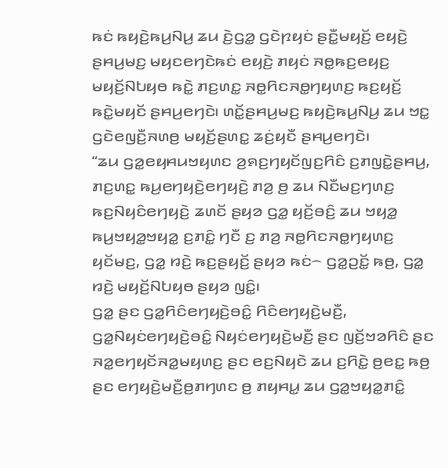ꤒꤢꤦ ꤒꤟꤢꤧ꤬ꤒꤣ꤬ꤡꤣ꤬ ꤘꤣ ꤢꤧ꤬ꤞꤤ꤭ ꤞꤢꤧꤐꤟꤢꤦ ꤔꤢꤪ꤭ꤗꤟꤢꤩ꤬ ꤕꤟꤢꤧ꤬ ꤔꤌꤣ꤬ꤗꤢ꤬ ꤗꤟꤢꤕꤚꤢꤧꤒꤢꤦ ꤕꤟꤢꤧ꤬ ꤊꤟꤢꤦ ꤏꤥ꤭ꤒꤢ꤬ꤕꤟꤢ꤬ ꤗꤟꤢꤩ꤬ꤡꤝꤟꤥ ꤒꤢꤧ꤭ ꤊꤢ꤬ꤛꤢ꤭ ꤏꤥ꤭ꤖꤢꤏꤥ꤭ꤚꤟꤛꤢ꤬ ꤒꤢ꤬ꤟꤢꤩ꤬ ꤒꤢꤧ꤭ꤗꤟꤢꤩ ꤔꤌꤣ꤬ꤕꤚꤢꤧ꤯ ꤛꤢꤩ꤭ꤔꤌꤣ꤬ꤗꤢ꤬ ꤒꤟꤢꤧ꤬ꤒꤣ꤬ꤡꤣ꤬ ꤘꤣ ꤠꤢ꤭ ꤞꤢꤧꤕꤜꤢꤪ꤬ꤏꤛꤥ꤬ ꤗꤟꤢꤩ꤬ꤔꤛꤢ꤭ ꤘꤢꤦ꤬ꤟꤢꤪ ꤔꤌꤣ꤬ꤕꤚꤢꤧ꤯
“ꤘꤣ ꤞꤤ꤭ꤕꤟꤌꤣꤠꤟꤛꤢ ꤤ꤬ꤎꤢ꤬ꤚꤟꤢꤩꤜꤢ꤬ꤖꤢꤨ ꤢ꤬ꤊꤜꤢꤧ꤭ꤔꤌꤣ꤬, ꤊꤢ꤬ꤛꤢ꤭ ꤒꤣ꤬ꤕꤚꤟꤢꤧ꤬ꤕꤚꤟꤢꤧ꤬ ꤊꤤ꤬ ꤥ꤬ ꤘꤣ ꤡꤢꤪꤗꤢ꤬ꤚꤛꤢ꤬ ꤒꤢ꤬ꤡꤟꤢꤨꤕꤚꤟꤢꤧ꤬ ꤘꤛꤢꤩ ꤔꤟꤤ ꤞꤤ꤭ ꤟꤢꤩ꤬ꤋꤢꤨ꤬ ꤘꤣ ꤠꤟꤤ꤭ ꤒꤣ꤬ꤠꤟꤤ꤭ꤠꤟꤤ꤭ ꤢ꤬ꤊꤢꤨ꤭ ꤚꤢꤪ ꤢ꤬ ꤊꤤ꤬ ꤏꤥ꤭ꤖꤢꤏꤥ꤭ꤚꤟꤛꤢ꤬ ꤟꤢꤩꤗꤢ꤬, ꤞꤤ꤭ ꤙꤢꤧ꤬ ꤒꤢ꤬ꤔꤟꤢꤩ꤬ ꤔꤟꤤ ꤒꤢꤦ꤮ ꤞꤤ꤭ꤑꤢꤩ꤭ ꤒꤥ꤬, ꤞꤤ꤭ ꤙꤢꤧ꤬ ꤗꤟꤢꤩ꤬ꤡꤝꤟꤥ ꤔꤟꤤ ꤜꤢꤨ꤭꤯
ꤞꤤ꤭ ꤔꤢ ꤞꤤ꤭ꤖꤢꤨꤕꤚꤟꤢꤧ꤬ꤋꤢꤨ꤭ ꤖꤢꤨꤕꤚꤟꤢꤧ꤬ꤗꤢꤪ꤬, ꤞꤤ꤭ꤡꤟꤢꤦꤕꤚꤟꤢꤧ꤬ꤋꤢꤨ꤭ ꤡꤟꤢꤦꤕꤚꤟꤢꤧ꤬ꤗꤢꤪ꤬ ꤔꤢ ꤜꤢꤩ꤬ꤠꤤꤖꤢꤨ ꤔꤢ ꤏꤤ꤭ꤕꤚꤟꤢꤩꤏꤤ꤭ꤗꤟꤛꤢ꤬ ꤔꤢ ꤕꤢ꤬ꤡꤟꤢꤧ ꤘꤣ ꤢ꤬ꤖꤢꤧ꤭ ꤥ꤬ꤕꤢ꤭ ꤒꤥ꤬ ꤔꤢ ꤕꤚꤟꤢꤧ꤬ꤗꤢꤪ꤬ꤥ꤬ꤊꤚꤛꤢ ꤥ꤬ ꤊꤟꤌꤣ꤭ ꤘꤣ ꤞꤤ꤭ꤠꤟꤤ꤭ꤊꤢꤨ꤭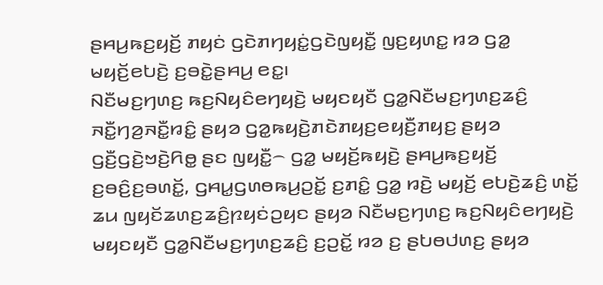ꤔꤌꤣ꤬ꤒꤢ꤬ꤟꤢꤩ꤬ ꤊꤟꤢꤦ ꤞꤢꤧꤊꤚꤟꤢꤦ꤭ꤞꤢꤧꤜꤟꤢꤪ꤭ ꤜꤢ꤬ꤟꤛꤢ꤭ ꤙꤤ ꤞꤤ꤭ ꤗꤟꤢꤩ꤬ꤕꤝꤢꤧ꤬ ꤢ꤬ꤋꤢꤧ꤭ꤔꤌꤣ꤬ ꤕꤢ꤭꤯
ꤡꤢꤪꤗꤢ꤬ꤚꤛꤢ꤬ ꤒꤢ꤬ꤡꤟꤢꤨꤕꤚꤟꤢꤧ꤬ ꤗꤟꤢꤟꤢꤪ ꤞꤤ꤭ꤡꤢꤪꤗꤢ꤬ꤚꤛꤢ꤬ꤘꤢꤨ꤬ ꤏꤢꤪ꤭ꤚꤤ꤬ꤏꤢꤪ꤭ꤙꤢꤨ꤭ ꤔꤟꤤ ꤞꤤ꤭ꤒꤟꤢꤧ꤬ꤊꤢꤧꤊꤟꤢ꤬ꤕꤟꤢꤪ꤬ꤊꤟꤢ꤬ ꤔꤟꤤ ꤞꤢꤪ꤬ꤞꤢꤧ꤬ꤠꤢꤧ꤬ꤖꤥ꤭ ꤔꤢ ꤜꤟꤢꤪ꤭꤮ ꤞꤤ꤭ ꤗꤟꤢꤩ꤬ꤒꤟꤢꤧ꤬ ꤔꤌꤣ꤬ꤒꤢ꤬ꤟꤢꤩ꤬ ꤢ꤬ꤋꤢꤨ꤬ꤢ꤬ꤋꤛꤢꤩ꤭, ꤞꤌꤣ꤭ꤞꤛꤥꤒꤣ꤬ꤑꤢꤩ꤭ ꤢ꤬ꤊꤢꤨ꤭ ꤞꤤ꤭ ꤙꤢꤧ꤬ ꤗꤟꤢꤩ꤬ ꤕꤝꤢꤧ꤬ꤘꤢꤨ꤬ ꤛꤢꤩ꤭ ꤘꤣ ꤜꤟꤢꤩꤘꤛꤢ꤬ꤘꤢꤨ꤬ꤐꤟꤢꤦꤑꤟꤢ ꤔꤟꤤ ꤡꤢꤪꤗꤢ꤬ꤚꤛꤢ꤬ ꤒꤢ꤬ꤡꤟꤢꤨꤕꤚꤟꤢꤧ꤬ ꤗꤟꤢꤟꤢꤪ ꤞꤤ꤭ꤡꤢꤪꤗꤢ꤬ꤚꤛꤢ꤬ꤘꤢꤨ꤬ ꤢ꤬ꤑꤢꤩ꤭ ꤙꤤ ꤢ꤬ ꤔꤝꤥꤓꤛꤢ꤬ ꤔꤟꤤ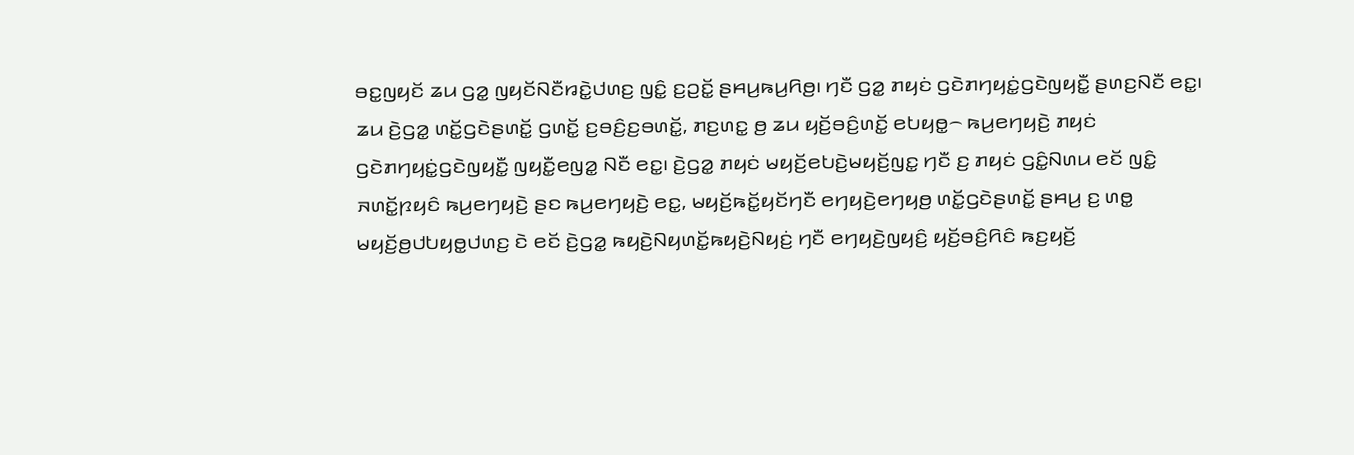ꤋꤢ꤭ꤜꤟꤢꤩ ꤘꤣ ꤞꤤ꤭ ꤜꤟꤢꤩꤡꤢꤪꤙꤢꤧ꤭ꤓꤛꤢ꤬ ꤜꤢꤨ꤭ ꤢ꤬ꤑꤢꤩ꤭ ꤔꤌꤣ꤬ꤒꤣ꤬ꤖꤥ꤬꤯ ꤚꤢꤪ ꤞꤤ꤭ ꤊꤟꤢꤦ ꤞꤢꤧꤊꤚꤟꤢꤦ꤭ꤞꤢꤧꤜꤟꤢꤪ꤭ ꤔꤛꤢ꤬ꤡꤢꤪ ꤕꤢ꤭꤯
ꤘꤣ ꤢꤧ꤬ꤞꤤ꤭ ꤛꤢꤩ꤭ꤞꤢꤧꤔꤛꤢꤩ꤭ ꤞꤛꤢꤩ꤭ ꤢ꤬ꤋꤢꤨ꤬ꤢ꤬ꤋꤛꤢꤩ꤭, ꤊꤢ꤬ꤛꤢ꤭ ꤥ꤬ ꤘꤣ ꤟꤢꤩ꤬ꤋꤢꤨ꤬ꤛꤢꤩ꤭ ꤕꤝꤟꤥ꤭꤮ ꤒꤣ꤬ꤕꤚꤟꤢꤧ꤬ ꤊꤟꤢꤦ ꤞꤢꤧꤊꤚꤟꤢꤦ꤭ꤞꤢꤧꤜꤟꤢꤪ꤭ ꤜꤟꤢꤪ꤭ꤕꤜꤤ꤭ ꤡꤢꤪ ꤕꤢ꤭꤯ ꤢꤧ꤬ꤞꤤ꤭ ꤊꤟꤢꤦ ꤗꤟꤢꤩ꤬ꤕꤝꤢꤧ꤬ꤗꤟꤢꤩ꤬ꤜꤢ꤭ ꤚꤢꤪ ꤢ꤬ ꤊꤟꤢꤦ ꤞꤢꤨ꤭ꤡꤛꤣ ꤕꤢꤩ ꤜꤢꤨ꤭ ꤏꤛꤢꤩ꤭ꤐꤟꤢꤨ ꤒꤣ꤬ꤕꤚꤟꤢꤧ꤬ ꤔꤢ ꤒꤣ꤬ꤕꤚꤟꤢꤧ꤬ ꤕꤢ꤭, ꤗꤟꤢꤩ꤬ꤒꤢꤩ꤭ꤟꤢꤩꤚꤢꤪ ꤕꤚꤟꤢꤧ꤬ꤕꤚꤟꤥ꤬ ꤛꤢꤩ꤭ꤞꤢꤧꤔꤛꤢꤩ꤭ ꤔꤌꤣ꤬ ꤢ꤬ ꤛꤥ꤭ ꤗꤟꤢꤩ꤬ꤥ꤬ꤓꤝꤟꤥ꤭ꤓꤛꤢ꤬ ꤢꤧ ꤕꤢꤩ ꤢꤧ꤬ꤞꤤ꤭ ꤒꤟꤢꤧ꤬ꤡꤟꤛꤢꤩ꤭ꤒꤟꤢꤧ꤬ꤡꤟꤢꤦ꤬ ꤚꤢꤪ ꤕꤚꤟꤢꤧ꤬ꤜꤟꤢꤨ꤬ ꤟꤢꤩ꤬ꤋꤢꤨ꤬ꤖꤢꤨ ꤒꤢ꤬ꤟꤢꤩ꤬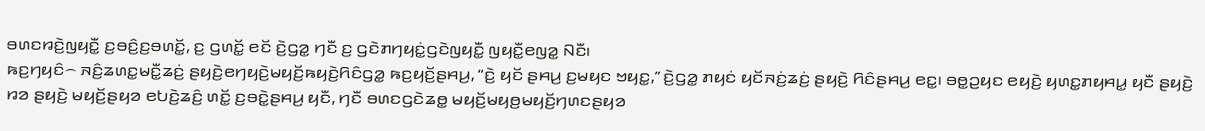ꤋꤛꤢꤙꤢꤧ꤬ꤜꤟꤢꤪ꤭ ꤢ꤬ꤋꤢꤨ꤬ꤢ꤬ꤋꤛꤢꤩ꤭, ꤢ꤬ ꤞꤛꤢꤩ꤭ ꤕꤢꤩ ꤢꤧ꤬ꤞꤤ꤭ ꤚꤢꤪ ꤢ꤬ ꤞꤢꤧꤊꤚꤟꤢꤦ꤭ꤞꤢꤧꤜꤟꤢꤪ꤭ ꤜꤟꤢꤪ꤭ꤕꤜꤤ꤭ ꤡꤢꤪ꤯
ꤒꤢ꤬ꤚꤟꤢꤨ꤮ ꤏꤢꤨ꤬ꤘꤛꤢ꤭ꤗꤢꤪ꤭ꤘꤢꤦ꤬ ꤔꤟꤢꤧ꤬ꤕꤚꤟꤢꤧ꤬ꤗꤟꤢꤩ꤬ꤒꤟꤢꤧ꤬ꤖꤢꤨꤞꤤ꤭ ꤒꤢ꤬ꤟꤢꤩ꤬ꤔꤌꤣ꤬, “ꤢꤧ꤬ ꤟꤢꤩ ꤔꤌꤣ꤬ ꤢ꤬ꤗꤟꤢ ꤠꤟꤢ꤭,” ꤢꤧ꤬ꤞꤤ꤭ ꤊꤟꤢꤦ ꤟꤢꤩꤏꤢꤦ꤬ꤘꤢꤦ꤬ ꤔꤟꤢꤧ꤬ ꤖꤢꤨꤔꤌꤣ꤬ ꤕꤢ꤭꤯ ꤋꤥ꤭ꤑꤟꤢ ꤕꤟꤢꤧ꤬ ꤟꤛꤢ꤭ꤊꤟꤌꤣ꤭ ꤟꤢꤪ ꤔꤟꤢꤧ꤬ ꤙꤤ ꤔꤟꤢꤧ꤬ ꤗꤟꤢꤩ꤬ꤔꤟꤤ ꤕꤝꤢꤧ꤬ꤘꤢꤨ꤬ ꤛꤢꤩ꤭ ꤢ꤬ꤋꤢꤧ꤭ꤔꤌꤣ꤬ ꤟꤢꤪ, ꤚꤢꤪ ꤋꤛꤢꤞꤢꤧꤘꤥ꤭ ꤗꤟꤢꤩ꤬ꤗꤟꤥ꤬ꤗꤟꤢꤩ꤬ꤚꤛꤢꤔꤟꤤ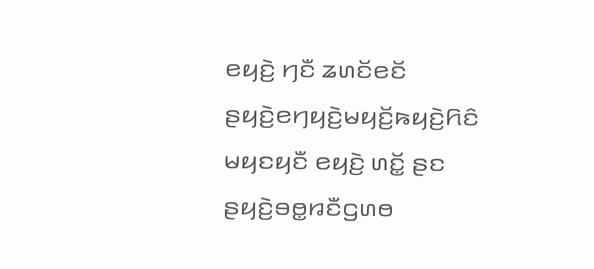ꤕꤟꤢꤧ꤬ ꤚꤢꤪ ꤘꤛꤢꤩꤕꤢꤩ ꤔꤟꤢꤧ꤬ꤕꤚꤟꤢꤧ꤬ꤗꤟꤢꤩ꤬ꤒꤟꤢꤧ꤬ꤖꤢꤨ ꤗꤟꤢꤟꤢꤪ ꤕꤟꤢꤧ꤬ ꤛꤢꤩ꤭ ꤔꤢ ꤔꤟꤢꤧ꤬ꤋꤥ꤭ꤙꤢꤪꤞꤛꤥ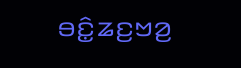ꤋꤢꤨ꤭ꤘꤢ꤬ꤠꤤ꤬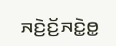ꤏꤢꤧ꤬ꤢꤩ꤬ꤏꤢꤧ꤭ꤥ꤭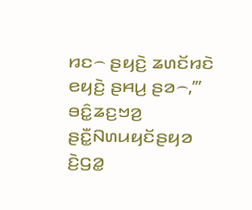ꤙꤢ꤮ ꤔꤟꤢꤧ꤬ ꤘꤛꤢꤩꤙꤢꤧ ꤕꤟꤢꤧ꤬ ꤔꤌꤣ꤬ ꤔꤤ꤮,’” ꤋꤢꤨ꤭ꤘꤢ꤬ꤠꤤ꤬ ꤔꤢꤪ꤭ꤡꤛꤣꤟꤢꤩꤔꤟꤤ ꤢꤧ꤬ꤞꤤ꤭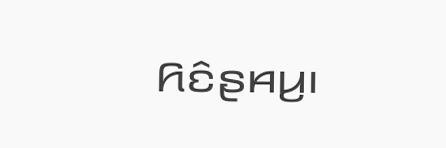ꤖꤢꤨꤔꤌꤣ꤬꤯